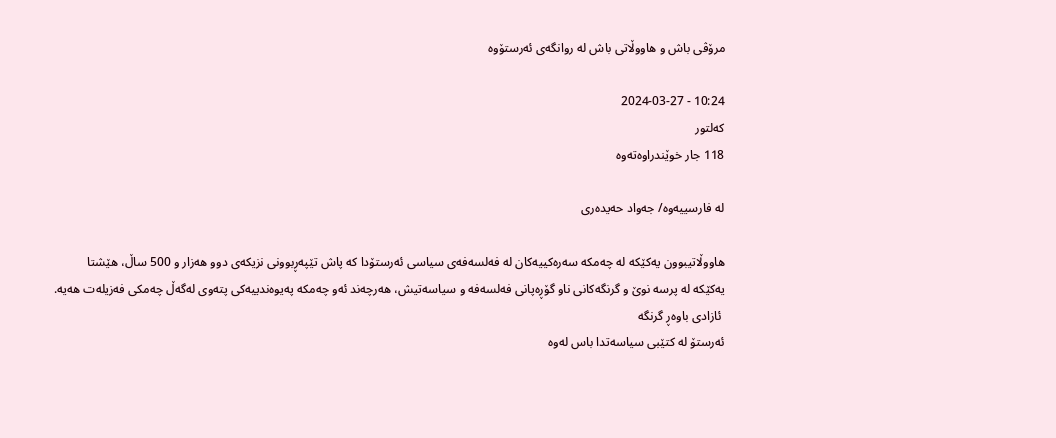مرۆڤی باش و هاووڵاتی باش له‌ روانگه‌ی ئه‌رستۆوه‌

10:24 - 2024-03-27
کەلتور
118 جار خوێندراوەتەوە

له‌ فارسییه‌وه‌/ جه‌واد حه‌یده‌ری

هاووڵاتیبوون یه‌كێكه‌ له‌ چه‌مكه‌ سه‌ره‌كییه‌كان له‌ فه‌لسه‌فه‌ی سیاسی ئه‌رستۆدا كه‌ پاش تێپه‌ڕبوونی نزیكه‌ی دوو هه‌زار و 500 ساڵ، هێشتا یه‌كێكه‌ له‌ پرسه‌ نوێ و گرنگه‌كانی ناو گۆڕه‌پانی فه‌لسه‌فه‌ و سیاسه‌تیش، هه‌رچه‌ند ئه‌و چه‌مكه‌ په‌یوه‌ندییه‌كی پته‌وی له‌گه‌ڵ چه‌مكی فه‌زیله‌ت هه‌یه‌.
 ئازادی باوه‌ڕ گرنگه‌
ئه‌رستۆ له‌ كتێبی سیاسه‌تدا باس له‌وه‌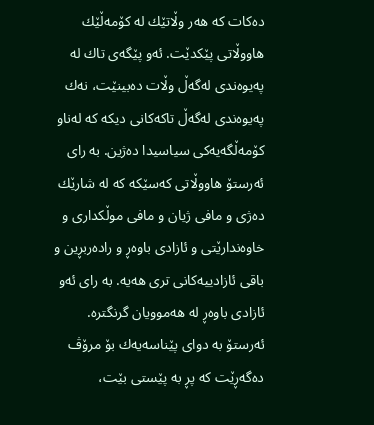ده‌كات كه‌ هه‌ر وڵاتێك له‌ كۆمه‌ڵێك هاووڵاتی پێكدێت. ئه‌و پێگه‌ی تاك له‌ په‌یوه‌ندی له‌گه‌ڵ وڵات ده‌بینێت، نه‌ك په‌یوه‌ندی له‌گه‌ڵ تاكه‌كانی دیكه‌ كه‌ له‌ناو كۆمه‌ڵگه‌یه‌كی سیاسیدا ده‌ژین. به‌ رای ئه‌رستۆ هاووڵاتی كه‌سێكه‌ كه‌ له‌ شارێك ده‌ژی و مافی ژیان و مافی موڵكداری و خاوه‌ندارێتی و ئازادی باوه‌ڕ و راده‌ربڕین و باقی ئازادییه‌كانی تری هه‌یه‌. به‌ رای ئه‌و ئازادی باوه‌ڕ له‌ هه‌موویان گرنگتره‌.
ئه‌رستۆ به‌ دوای پێناسه‌یه‌ك بۆ مرۆڤ ده‌گه‌ڕێت كه‌ پڕ به‌ پێستی بێت،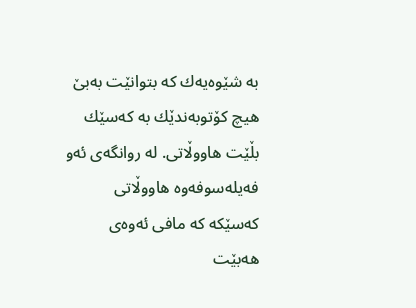به‌ شێوه‌یه‌ك كه‌ بتوانێت به‌بێ هیچ كۆتوبه‌ندێك به‌ كه‌سێك بڵێت هاووڵاتی. له‌ روانگه‌ی ئه‌و فه‌یله‌سوفه‌وه‌ هاووڵاتی كه‌سێكه‌ كه‌ مافی ئه‌وه‌ی هه‌بێت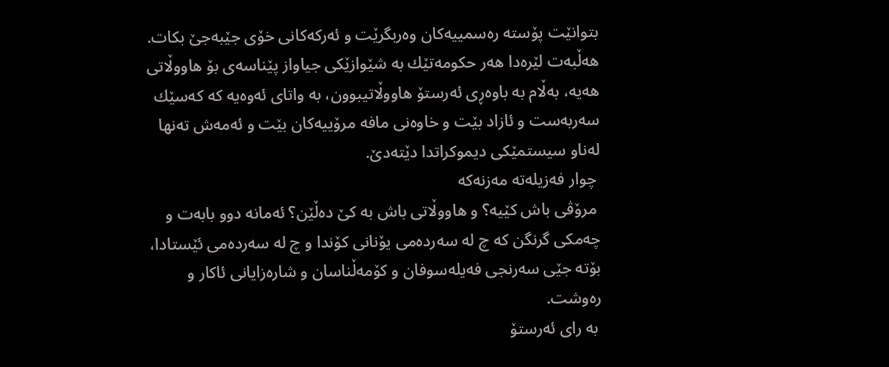بتوانێت پۆسته‌ ره‌سمییه‌كان وه‌ربگرێت و ئه‌ركه‌كانی خۆی جێبه‌جێ بكات. هه‌ڵبه‌ت لێره‌دا هه‌ر حكومه‌تێك به‌ شێوازێكی جیاواز پێناسه‌ی بۆ هاووڵاتی هه‌یه‌، به‌ڵام به‌ باوه‌ڕی ئه‌رستۆ هاووڵاتیبوون، به‌ واتای ئه‌وه‌یە كه‌ كه‌سێك سه‌ربه‌ست و ئازاد بێت و خاوه‌نی مافه‌ مرۆییه‌كان بێت و ئه‌مه‌ش ته‌نها له‌ناو سیستمێكی دیموكراتدا دێته‌دێ.
 چوار فه‌زیله‌ته‌ مه‌زنه‌كه‌
 مرۆڤی باش كێیه‌؟ و هاووڵاتی باش به‌ كێ ده‌ڵێن؟ ئەمانە دوو بابه‌ت و چه‌مكی گرنگن كه‌ چ له‌ سه‌رده‌می یۆنانی كۆندا و چ له‌ سه‌رده‌می ئێستادا، بۆته‌ جێی سه‌رنجی فه‌یله‌سوفان و كۆمه‌ڵناسان و شاره‌زایانی ئاكار و ره‌وشت.
 به‌ رای ئه‌رستۆ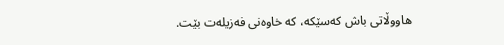هاووڵاتی باش كه‌سێكه‌، كه‌ خاوه‌نی فه‌زیله‌ت بێت.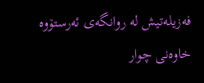فه‌زیله‌تیش له‌ روانگه‌ی ئه‌رستۆوه‌ خاوه‌نی چوار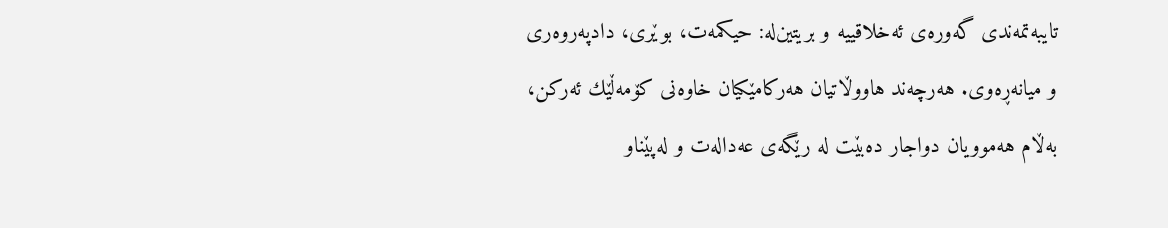تایبه‌تمه‌ندی گه‌وره‌ی ئه‌خلاقییه‌ و بریتین‌له: حیكمه‌ت، بوێری، دادپه‌روه‌ری و میانه‌ڕه‌وی. هه‌رچه‌ند هاووڵاتیان هه‌ركامێکیان خاوه‌نی كۆمه‌ڵێك ئه‌ركن، به‌ڵام هه‌موویان دواجار ده‌بێت له‌ رێگه‌ی عه‌داله‌ت و له‌پێناو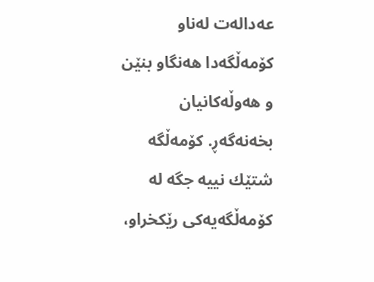عه‌داله‌ت له‌ناو كۆمه‌ڵگه‌دا هه‌نگاو بنێن و هه‌وڵه‌كانیان بخه‌نه‌گه‌ڕ. كۆمه‌ڵگه‌ شتێك نییه‌ جگه‌ له‌ كۆمه‌ڵگه‌یه‌كی رێكخراو،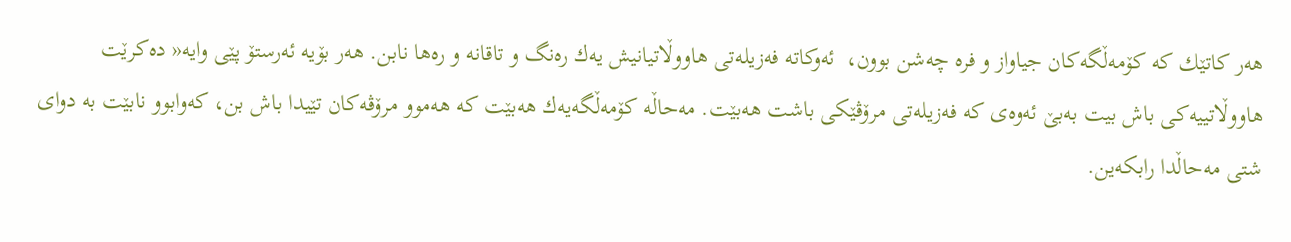هه‌ر كاتێك كه‌ كۆمه‌ڵگه‌كان جیاواز و فره‌ چه‌شن بوون، ‌ ئه‌وكاته‌ فه‌زیله‌تی هاووڵاتیانیش یه‌ك ره‌نگ و تاقانه‌ و ره‌ها نابن. هه‌ر بۆیه‌ ئه‌رستۆ پێی وایه‌« ده‌كرێت هاووڵاتییه‌كی باش بیت به‌بێ ئه‌وه‌ی كه‌ فه‌زیله‌تی مرۆڤێكی باشت هه‌بێت. مه‌حاڵه‌ كۆمه‌ڵگه‌یه‌ك هه‌بێت كه‌ هه‌موو مرۆڤه‌كان تێیدا باش بن، كه‌وابوو نابێت به‌ دوای شتی مه‌حاڵدا رابكه‌ین.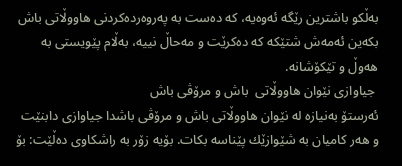به‌ڵكو باشترین رێگه‌ ئه‌وه‌یه‌، كه‌ ده‌ست به‌ په‌روه‌رده‌كردنی هاووڵاتی باش بكه‌ین ئه‌مەش‌ شتێكه‌ كه‌ ده‌كرێت و مه‌حاڵ نییه‌، به‌ڵام پێویستی به‌ هه‌وڵ و تێكۆشانه‌.
 جیاوازی نێوان هاووڵاتی  باش و مرۆڤی باش
ئه‌رستۆ به‌نیازه‌ له‌ نێوان هاووڵاتی باش و مرۆڤی باشدا جیاوازی دابنێت و هه‌ر كامیان به‌ شێوازێك پێناسه‌ بكات. بۆیه‌ زۆر به‌ راشكاوی ده‌ڵێت: بۆ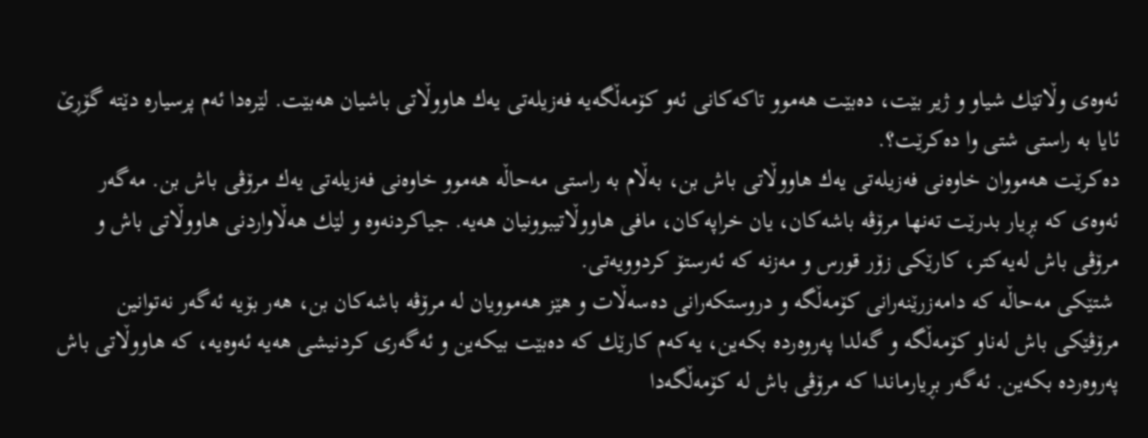ئه‌وه‌ی وڵاتێك شیاو و ژیر بێت، ده‌بێت هه‌موو تاكه‌كانی ئه‌و كۆمه‌ڵگه‌یه‌ فه‌زیله‌تی یه‌ك هاووڵاتی باشیان هه‌بێت. لێره‌دا ئه‌م پرسیاره‌ دێته‌ گۆڕێ ئایا به‌ راستی شتی وا ده‌كرێت؟.
ده‌كرێت هه‌مووان خاوه‌نی فه‌زیله‌تی یه‌ك هاووڵاتی باش بن، به‌ڵام به‌ راستی مه‌حاڵه‌ هه‌موو خاوه‌نی فه‌زیله‌تی یه‌ك مرۆڤی باش بن. مه‌گه‌ر ئه‌وه‌ی كه‌ بڕیار بدرێت ته‌نها مرۆڤه‌ باشه‌كان، یان خراپه‌كان، مافی هاووڵاتیبوونیان هه‌یه‌. جیاكردنه‌وه‌ و لێك هه‌ڵاواردنی هاووڵاتی باش و مرۆڤی باش له‌یه‌كتر، كارێكی زۆر قورس و مه‌زنه‌ كه‌ ئه‌رستۆ كردوویه‌تی.
 شتێكی مه‌حاڵه‌ كه‌ دامه‌زرێنه‌رانی كۆمه‌ڵگه‌ و دروستكه‌رانی ده‌سه‌ڵات و هێز هه‌موویان له‌ مرۆڤه‌ باشه‌كان بن، هه‌ر بۆیه‌ ئه‌گه‌ر نەتوانین مرۆڤێكی باش له‌ناو كۆمه‌ڵگه‌ و گه‌لدا په‌روه‌رده‌ بكه‌ین، یه‌كه‌م كارێك كه‌ ده‌بێت بیكه‌ین و ئه‌گه‌ری كردنیشی هه‌یه‌ ئه‌وه‌یه‌، كه‌ هاووڵاتی باش په‌روه‌رده‌ بكه‌ین. ئه‌گه‌ر بڕیارماندا كه‌ مرۆڤی باش له‌ كۆمه‌ڵگه‌دا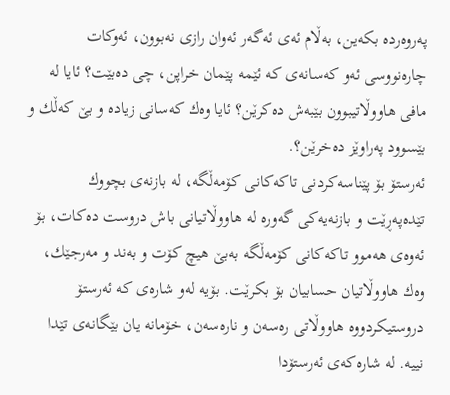په‌روه‌رده‌ بكه‌ین، به‌ڵام ئه‌ی ئه‌گه‌ر ئه‌وان رازی نه‌بوون، ئه‌وكات چاره‌نووسی ئه‌و كه‌سانه‌ی كه‌ ئێمه‌ پێمان خراپن، چی ده‌بێت؟ ئایا له‌ مافی هاووڵاتیبوون بێبه‌ش ده‌كرێن؟ ئایا وه‌ك كه‌سانی زیاده‌ و بێ كه‌ڵك و بێسوود په‌راوێز ده‌خرێن؟.
ئه‌رستۆ بۆ پێناسه‌كردنی تاكه‌كانی كۆمه‌ڵگه،‌ له‌ بازنه‌ی بچووك تێده‌په‌ڕێت و بازنه‌یه‌كی گه‌وره‌ له‌ هاووڵاتیانی باش دروست ده‌كات، بۆ ئه‌وه‌ی هه‌موو تاكه‌كانی كۆمه‌ڵگه‌ به‌بێ هیچ كۆت و به‌ند و مه‌رجێك، وه‌ك هاووڵاتیان حسابیان بۆ بكرێت. بۆیه‌ له‌و شاره‌ی كه‌ ئه‌رستۆ دروستیكردووه‌ هاووڵاتی ره‌سه‌ن و ناره‌سه‌ن، خۆمانه‌ یان بێگانه‌ی تێدا نییه‌. له‌ شاره‌كه‌ی ئه‌رستۆدا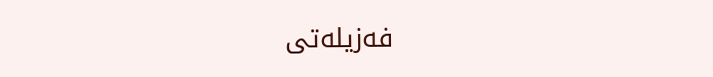فه‌زیله‌تی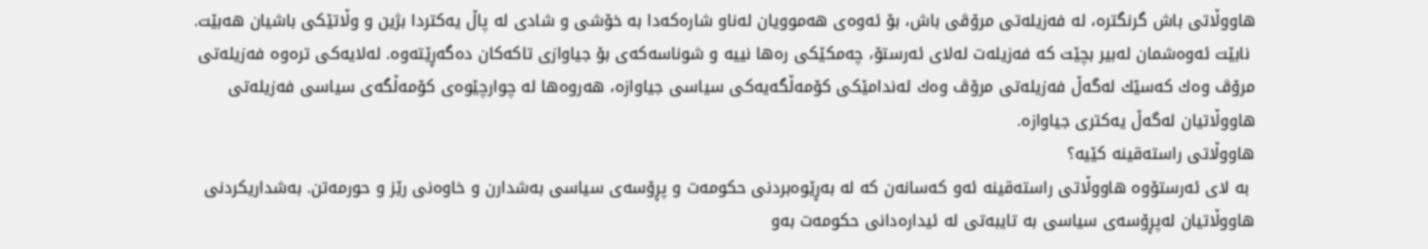هاووڵاتی باش گرنگتره‌، له‌ فه‌زیله‌تی مرۆڤی باش، بۆ ئه‌وه‌ی هه‌موویان له‌ناو شاره‌كه‌دا به‌ خۆشی و شادی له‌ پاڵ یه‌كتردا بژین و وڵاتێكی باشیان هه‌بێت.
 نابێت ئه‌وه‌شمان له‌بیر بچێت كه‌ فه‌زیله‌ت له‌لای ئه‌رستۆ، چه‌مكێكی ره‌ها نییه‌ و شوناسه‌كه‌ی بۆ جیاوازی تاكه‌كان ده‌گه‌ڕێته‌وه‌. له‌لایه‌كی تره‌وه‌ فه‌زیله‌تی مرۆڤ وه‌ك كه‌سێك له‌گه‌ڵ فه‌زیله‌تی مرۆڤ وه‌ك ئه‌ندامێكی كۆمه‌ڵگه‌یه‌كی سیاسی جیاوازه‌، هه‌روه‌ها له‌ چوارچێوه‌ی كۆمه‌ڵگه‌ی سیاسی فه‌زیله‌تی هاووڵاتیان له‌گه‌ڵ یه‌كتری جیاوازه‌.
هاووڵاتی راسته‌قینه‌ كێیه‌؟
 به‌ لای ئه‌رستۆوه‌ هاووڵاتی راسته‌قینه‌ ئه‌و كه‌سانه‌ن كه‌ له‌ به‌ڕێوه‌بردنی حكومه‌ت و پڕۆسه‌ی سیاسی به‌شدارن و خاوه‌نی رێز و حورمه‌تن. به‌شداریكردنی هاووڵاتیان له‌پڕۆسه‌ی سیاسی به‌ تایبه‌تی له‌ ئیداره‌دانی حكومه‌ت به‌و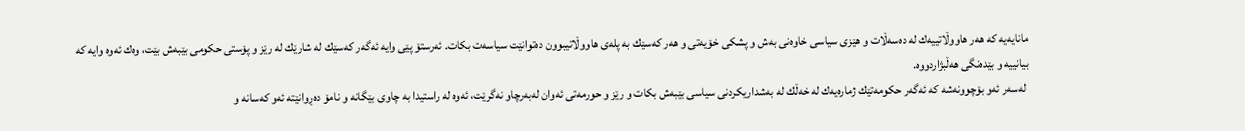مانایه‌یه‌ كه‌ هه‌ر هاووڵاتییه‌ك له‌ ده‌سه‌ڵات و هێزی سیاسی خاوه‌نی به‌ش و پشكی خۆیه‌تی و هه‌ر كه‌سێك به‌ پله‌ی هاووڵاتیبوون ده‌توانێت سیاسه‌ت بكات. ئه‌رستۆ پێی وایه‌ ئه‌گه‌ر كه‌سێك له‌ شارێك له‌ رێز و پۆستی حكومی بێبه‌ش بێت، وه‌ك ئه‌وه‌ وایه‌ كه‌ بیانییه‌ و بێده‌نگی هه‌ڵبژاردووه‌.
 له‌سه‌ر ئه‌و بۆچوونه‌شه‌ كه‌ ئه‌گه‌ر حكومه‌تێك ژماره‌یه‌ك له‌ خه‌ڵك له‌ به‌شداریكردنی سیاسی بێبه‌ش بكات و رێز و حورمه‌تی ئه‌وان له‌به‌رچاو نه‌گرێت، ئه‌وه‌ له‌ راستیدا به‌ چاوی بێگانه‌ و نامۆ ده‌ڕوانێته‌ ئه‌و كه‌سانه‌ و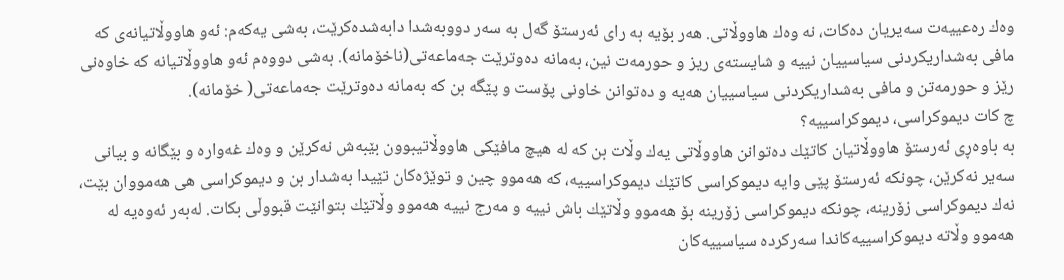وه‌ك ره‌عییه‌ت سه‌یریان ده‌كات، نه‌ وه‌ك هاووڵاتی. هه‌ر بۆیه‌ به‌ رای ئه‌رستۆ گه‌ل به‌ سه‌ر دووبه‌شدا دابه‌شده‌كرێت، به‌شی یه‌كه‌م: ئه‌و هاووڵاتیانه‌ی كه‌ مافی به‌شداریكردنی سیاسییان نییه‌ و شایسته‌ی ریز و حورمه‌ت نین، به‌مانه‌ ده‌وترێت جه‌ماعه‌تی(ناخۆمانه‌). به‌شی دووه‌م ئه‌و هاووڵاتیانه‌ كه‌ خاوه‌نی رێز و حورمه‌تن و مافی به‌شداریكردنی سیاسییان هه‌یه‌ و ده‌توانن خاونی پۆست و پێگه‌ بن كه‌ به‌مانه‌ ده‌وترێت جه‌ماعه‌تی( خۆمانه‌).
چ كات دیموكراسی، دیموكراسییه؟‌
به‌ باوه‌ڕی ئه‌رستۆ هاووڵاتیان كاتێك ده‌توانن هاووڵاتی یه‌ك وڵات بن كه‌ له‌ هیچ مافێكی هاووڵاتیبوون بێبه‌ش نه‌كرێن و وه‌ك غه‌واره‌ و بێگانه‌ و بیانی سه‌یر نه‌كرێن، چونكه‌ ئه‌رستۆ پێی وایه‌ دیموكراسی كاتێك دیموكراسییه‌، كه‌ هه‌موو چین و توێژه‌كان تێیدا به‌شدار بن و دیموكراسی هی هه‌مووان بێت، نه‌ك دیموكراسی زۆرینه‌، چونكه‌ دیموكراسی زۆرینه‌ بۆ هه‌موو وڵاتێك باش نییه‌ و مه‌رج نییه‌ هه‌موو وڵاتێك بتوانێت قبووڵی بكات. له‌به‌ر ئه‌وه‌یه‌ له‌ هه‌موو وڵاتە دیموكراسییه‌كاندا سه‌ركرده‌ سیاسییه‌كان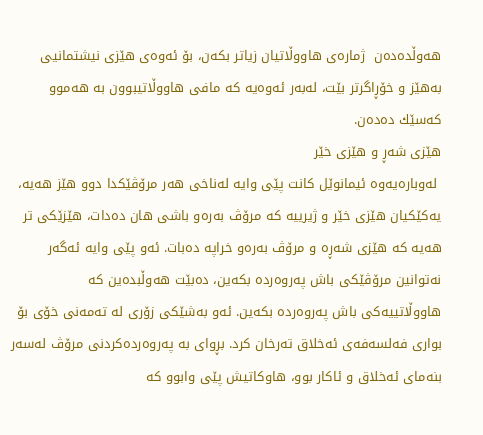هه‌وڵده‌ده‌ن ‌ ژماره‌ی هاووڵاتیان زیاتر بكه‌ن، بۆ ئه‌وه‌ی هێزی نیشتمانیی به‌هێز و خۆڕاگرتر بێت، له‌به‌ر ئه‌وه‌یه‌ كه‌ مافی هاووڵاتیبوون به‌ هه‌موو كه‌سێك ده‌ده‌ن.
هێزی شه‌ڕ و هێزی خێر
 له‌وباره‌یه‌وه‌ ئیمانوێل كانت پێی وایه‌ له‌ناخی هه‌ر مرۆڤێكدا دوو هێز هه‌یه‌، یه‌كێکیان هێزی خێر و ژیرییه‌ كه‌ مرۆڤ به‌ره‌و باشی هان ده‌دات، هێزێكی تر هه‌یه‌ كه‌ هێزی شه‌ڕه‌ و مرۆڤ به‌ره‌و خراپه‌ دەبات. ئه‌و پێی وایه‌ ئه‌گه‌ر نه‌توانین مرۆڤێكی باش په‌روه‌رده‌ بكه‌ین، ده‌بێت هه‌وڵبده‌ین كه‌ هاووڵاتییه‌كی باش په‌روه‌رده‌ بكه‌ین. ئه‌و به‌شێكی زۆری له‌ ته‌مه‌نی خۆی بۆ بواری فه‌لسه‌فه‌ی ئه‌خلاق ته‌رخان كرد. بڕوای به‌ په‌روه‌رده‌كردنی مرۆڤ له‌سه‌ر بنه‌مای ئه‌خلاق و ئاكار بوو، هاوكاتیش پێی وابوو كه‌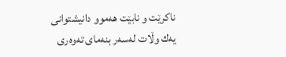ناكرێت و نابێت هه‌موو دانیشتوانی یه‌ك وڵات له‌سه‌ر بنه‌مای ته‌وه‌ری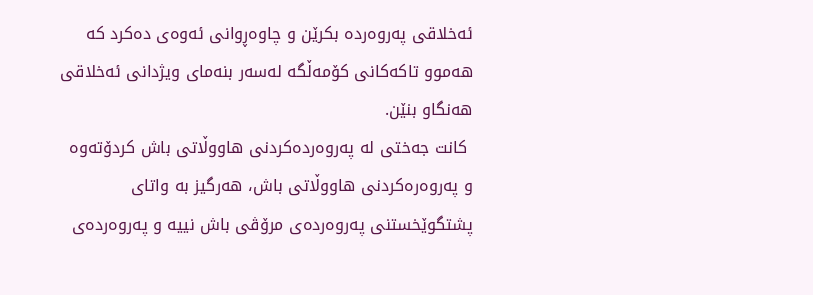ئه‌خلاقی په‌روه‌رده‌ بكرێن و چاوه‌ڕوانی ئه‌وه‌ی ده‌كرد كه‌ هه‌موو تاكه‌كانی كۆمه‌ڵگه‌ له‌سه‌ر بنه‌مای ویژدانی ئه‌خلاقی هه‌نگاو بنێن.
 كانت جه‌ختی له‌ په‌روه‌رده‌كردنی هاووڵاتی باش كردۆته‌وه‌ و په‌روه‌ره‌كردنی هاووڵاتی باش، هه‌رگیز به‌ واتای پشتگوێخستنی په‌روه‌رده‌ی مرۆڤی باش نییه‌ و په‌روه‌رده‌ی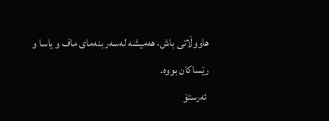هاووڵاتی باش، هه‌میشه‌ له‌سه‌ر بنه‌مای ماف و یاسا و رێساكان بووه‌.
 ئه‌رستۆ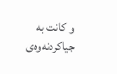و كانت به‌ جیاكردنەوەی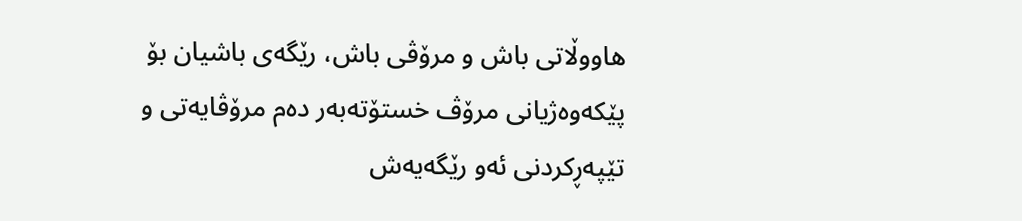هاووڵاتی باش و مرۆڤی باش، رێگه‌ی باشیان بۆ پێكه‌وه‌ژیانی مرۆڤ خستۆته‌به‌ر ده‌م مرۆڤایه‌تی و تێپه‌ڕكردنی ئه‌و رێگه‌یه‌ش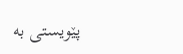پێویستی به‌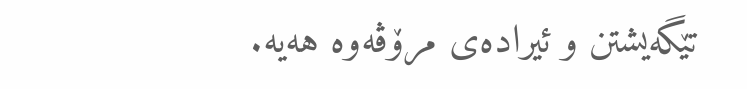تێگه‌یشتن و ئیراده‌ی مرۆڤه‌وه‌ هه‌یه‌.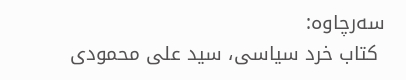سه‌رچاوه‌:
 كتاب خرد سیاسی، سید علی محمودی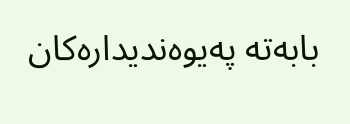بابەتە پەیوەندیدارەکان